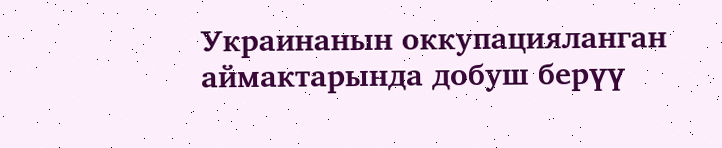Украинанын оккупацияланган аймактарында добуш берүү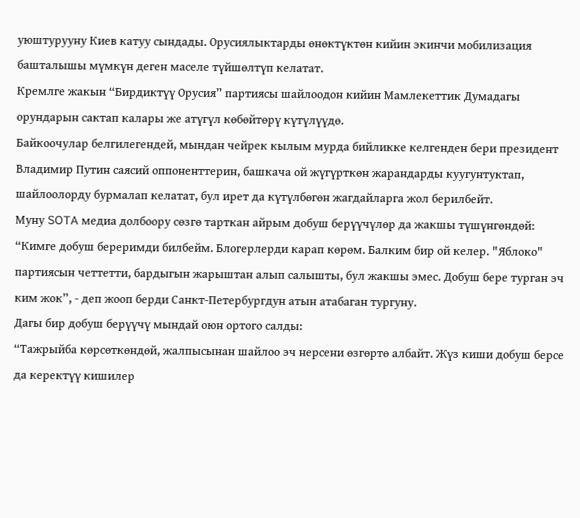уюштурууну Киев катуу сындады. Орусиялыктарды өнөктүктөн кийин экинчи мобилизация башталышы мүмкүн деген маселе түйшөлтүп келатат.
Кремлге жакын “Бирдиктүү Орусия” партиясы шайлоодон кийин Мамлекеттик Думадагы орундарын сактап калары же атүгүл көбөйтөрү күтүлүүдө.
Байкоочулар белгилегендей, мындан чейрек кылым мурда бийликке келгенден бери президент Владимир Путин саясий оппоненттерин, башкача ой жүгүрткөн жарандарды куугунтуктап, шайлоолорду бурмалап келатат, бул ирет да күтүлбөгөн жагдайларга жол берилбейт.
Муну SOTA медиа долбоору сөзгө тарткан айрым добуш берүүчүлөр да жакшы түшүнгөндөй:
“Кимге добуш береримди билбейм. Блогерлерди карап көрөм. Балким бир ой келер. "Яблоко" партиясын четтетти, бардыгын жарыштан алып салышты, бул жакшы эмес. Добуш бере турган эч ким жок”, - деп жооп берди Санкт-Петербургдун атын атабаган тургуну.
Дагы бир добуш берүүчү мындай оюн ортого салды:
“Тажрыйба көрсөткөндөй, жалпысынан шайлоо эч нерсени өзгөртө албайт. Жүз киши добуш берсе да керектүү кишилер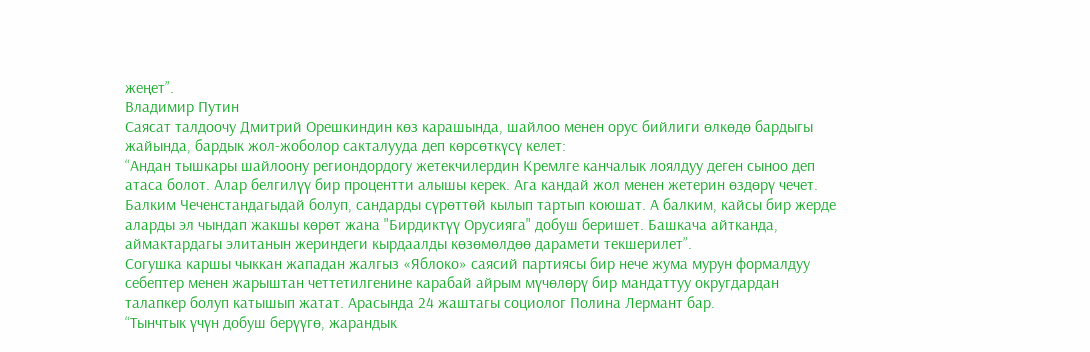жеңет”.
Владимир Путин
Саясат талдоочу Дмитрий Орешкиндин көз карашында, шайлоо менен орус бийлиги өлкөдө бардыгы жайында, бардык жол-жоболор сакталууда деп көрсөткүсү келет:
“Андан тышкары шайлоону региондордогу жетекчилердин Кремлге канчалык лоялдуу деген сыноо деп атаса болот. Алар белгилүү бир процентти алышы керек. Ага кандай жол менен жетерин өздөрү чечет. Балким Чеченстандагыдай болуп, сандарды сүрөттөй кылып тартып коюшат. А балким, кайсы бир жерде аларды эл чындап жакшы көрөт жана "Бирдиктүү Орусияга" добуш беришет. Башкача айтканда, аймактардагы элитанын жериндеги кырдаалды көзөмөлдөө дарамети текшерилет”.
Согушка каршы чыккан жападан жалгыз «Яблоко» саясий партиясы бир нече жума мурун формалдуу себептер менен жарыштан четтетилгенине карабай айрым мүчөлөрү бир мандаттуу округдардан талапкер болуп катышып жатат. Арасында 24 жаштагы социолог Полина Лермант бар.
“Тынчтык үчүн добуш берүүгө, жарандык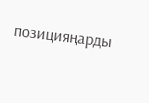позицияңарды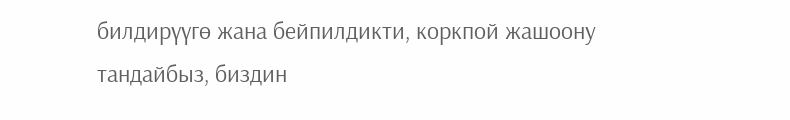билдирүүгө жана бейпилдикти, коркпой жашоону тандайбыз, биздин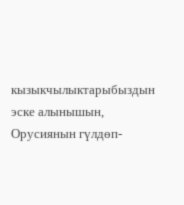кызыкчылыктарыбыздын эске алынышын, Орусиянын гүлдөп-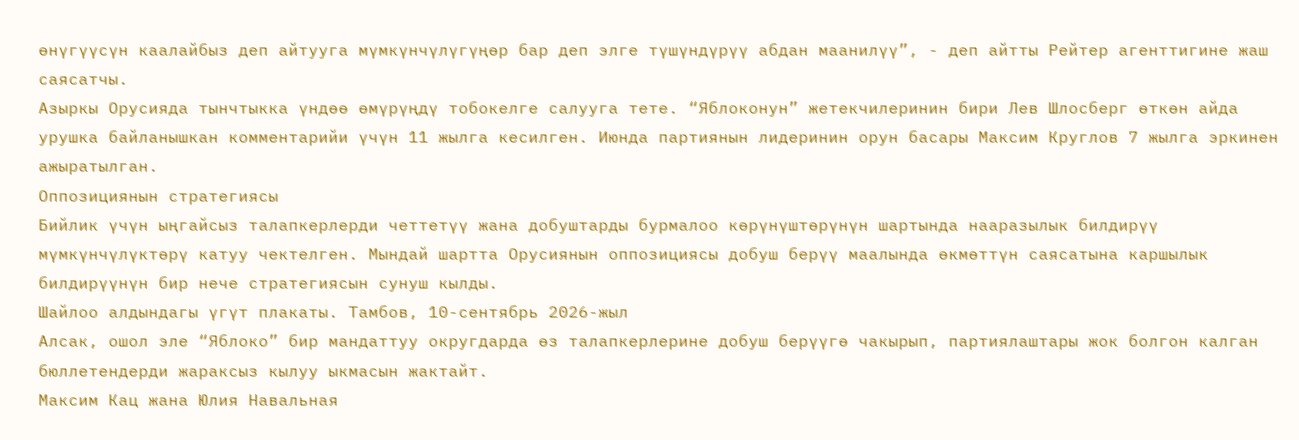өнүгүүсүн каалайбыз деп айтууга мүмкүнчүлүгүңөр бар деп элге түшүндүрүү абдан маанилүү”, - деп айтты Рейтер агенттигине жаш саясатчы.
Азыркы Орусияда тынчтыкка үндөө өмүрүңдү тобокелге салууга тете. “Яблоконун” жетекчилеринин бири Лев Шлосберг өткөн айда урушка байланышкан комментарийи үчүн 11 жылга кесилген. Июнда партиянын лидеринин орун басары Максим Круглов 7 жылга эркинен ажыратылган.
Оппозициянын стратегиясы
Бийлик үчүн ыңгайсыз талапкерлерди четтетүү жана добуштарды бурмалоо көрүнүштөрүнүн шартында нааразылык билдирүү мүмкүнчүлүктөрү катуу чектелген. Мындай шартта Орусиянын оппозициясы добуш берүү маалында өкмөттүн саясатына каршылык билдирүүнүн бир нече стратегиясын сунуш кылды.
Шайлоо алдындагы үгүт плакаты. Тамбов, 10-сентябрь 2026-жыл
Алсак, ошол эле “Яблоко” бир мандаттуу округдарда өз талапкерлерине добуш берүүгө чакырып, партиялаштары жок болгон калган бюллетендерди жараксыз кылуу ыкмасын жактайт.
Максим Кац жана Юлия Навальная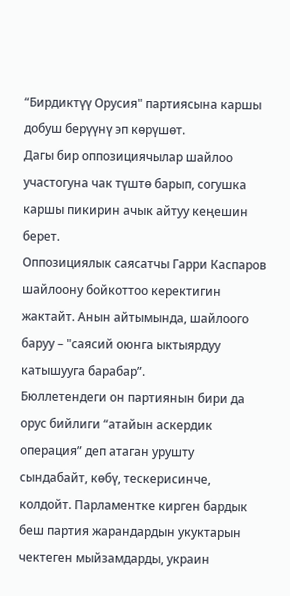“Бирдиктүү Орусия" партиясына каршы добуш берүүнү эп көрүшөт.
Дагы бир оппозициячылар шайлоо участогуна чак түштө барып, согушка каршы пикирин ачык айтуу кеңешин берет.
Оппозициялык саясатчы Гарри Каспаров шайлоону бойкоттоо керектигин жактайт. Анын айтымында, шайлоого баруу – "саясий оюнга ыктыярдуу катышууга барабар”.
Бюллетендеги он партиянын бири да орус бийлиги “атайын аскердик операция” деп атаган урушту сындабайт, көбү, тескерисинче, колдойт. Парламентке кирген бардык беш партия жарандардын укуктарын чектеген мыйзамдарды, украин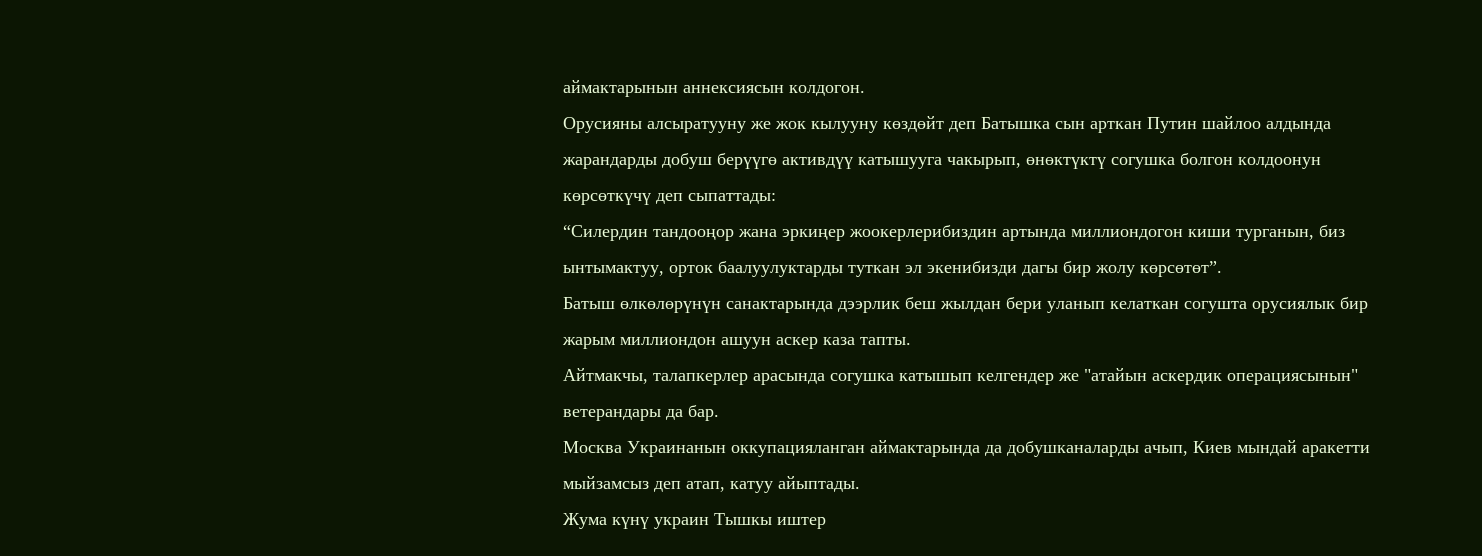аймактарынын аннексиясын колдогон.
Орусияны алсыратууну же жок кылууну көздөйт деп Батышка сын арткан Путин шайлоо алдында жарандарды добуш берүүгө активдүү катышууга чакырып, өнөктүктү согушка болгон колдоонун көрсөткүчү деп сыпаттады:
“Силердин тандооңор жана эркиңер жоокерлерибиздин артында миллиондогон киши турганын, биз ынтымактуу, орток баалуулуктарды туткан эл экенибизди дагы бир жолу көрсөтөт”.
Батыш өлкөлөрүнүн санактарында дээрлик беш жылдан бери уланып келаткан согушта орусиялык бир жарым миллиондон ашуун аскер каза тапты.
Айтмакчы, талапкерлер арасында согушка катышып келгендер же "атайын аскердик операциясынын" ветерандары да бар.
Москва Украинанын оккупацияланган аймактарында да добушканаларды ачып, Киев мындай аракетти мыйзамсыз деп атап, катуу айыптады.
Жума күнү украин Тышкы иштер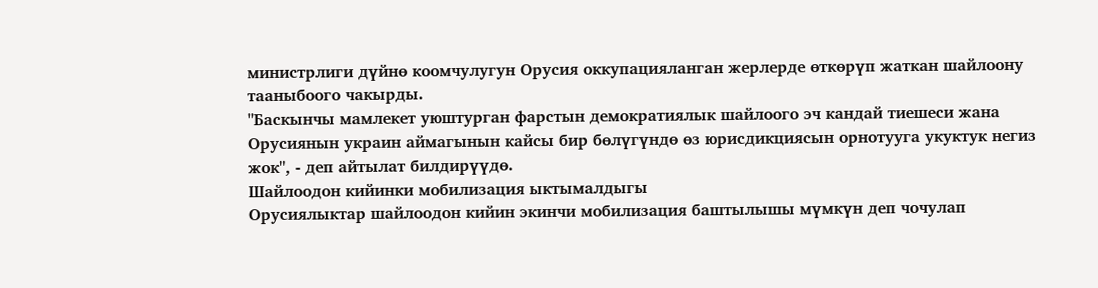министрлиги дүйнө коомчулугун Орусия оккупацияланган жерлерде өткөрүп жаткан шайлоону тааныбоого чакырды.
"Баскынчы мамлекет уюштурган фарстын демократиялык шайлоого эч кандай тиешеси жана Орусиянын украин аймагынын кайсы бир бөлүгүндө өз юрисдикциясын орнотууга укуктук негиз жок", - деп айтылат билдирүүдө.
Шайлоодон кийинки мобилизация ыктымалдыгы
Орусиялыктар шайлоодон кийин экинчи мобилизация баштылышы мүмкүн деп чочулап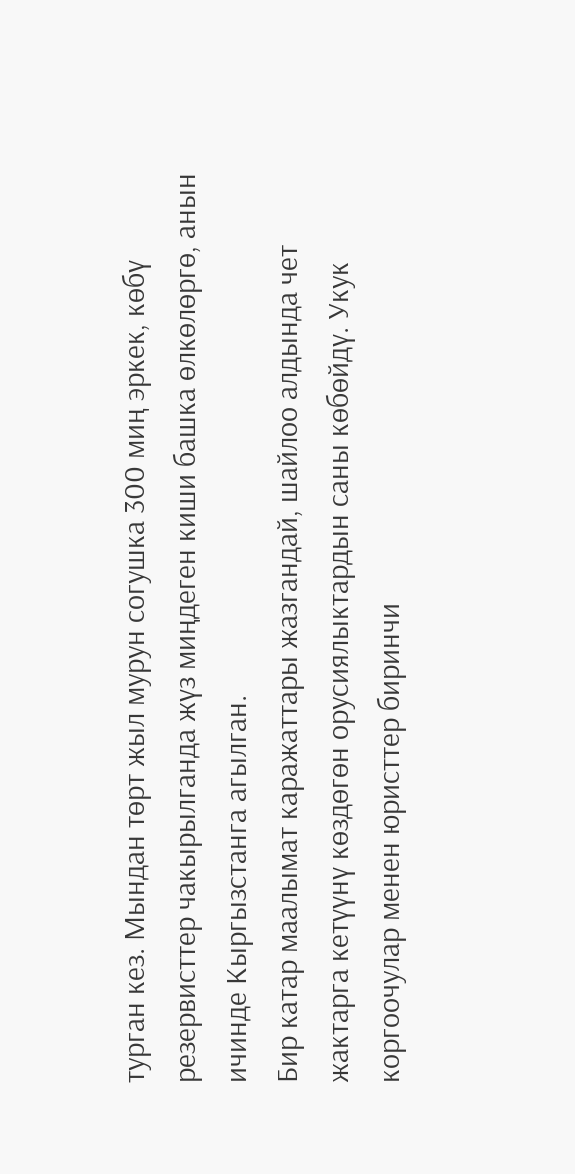турган кез. Мындан төрт жыл мурун согушка 300 миң эркек, көбү резервисттер чакырылганда жүз миңдеген киши башка өлкөлөргө, анын ичинде Кыргызстанга агылган.
Бир катар маалымат каражаттары жазгандай, шайлоо алдында чет жактарга кетүүнү көздөгөн орусиялыктардын саны көбөйдү. Укук коргоочулар менен юристтер биринчи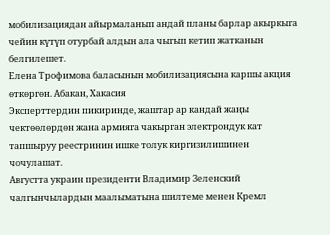мобилизациядан айырмаланып андай планы барлар акыркыга чейин күтүп отурбай алдын ала чыгып кетип жатканын белгилешет.
Елена Трофимова баласынын мобилизациясына каршы акция өткөргөн. Абакан, Хакасия
Эксперттердин пикиринде, жаштар ар кандай жаңы чектөөлөрдөн жана армияга чакырган электрондук кат тапшыруу реестринин ишке толук киргизилишинен чочулашат.
Августта украин президенти Владимир Зеленский чалгынчылардын маалыматына шилтеме менен Кремл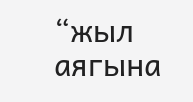“жыл аягына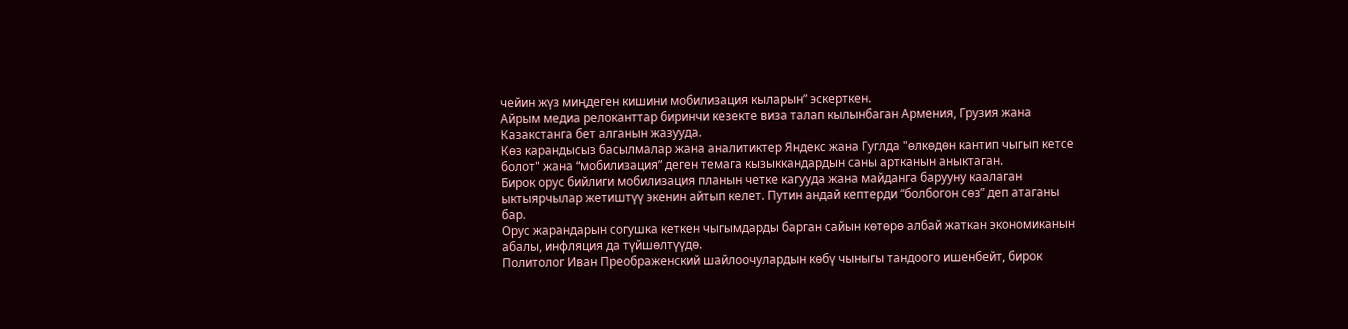чейин жүз миңдеген кишини мобилизация кыларын” эскерткен.
Айрым медиа релоканттар биринчи кезекте виза талап кылынбаган Армения, Грузия жана Казакстанга бет алганын жазууда.
Көз карандысыз басылмалар жана аналитиктер Яндекс жана Гуглда "өлкөдөн кантип чыгып кетсе болот" жана “мобилизация” деген темага кызыккандардын саны артканын аныктаган.
Бирок орус бийлиги мобилизация планын четке кагууда жана майданга барууну каалаган ыктыярчылар жетиштүү экенин айтып келет. Путин андай кептерди “болбогон сөз” деп атаганы бар.
Орус жарандарын согушка кеткен чыгымдарды барган сайын көтөрө албай жаткан экономиканын абалы, инфляция да түйшөлтүүдө.
Политолог Иван Преображенский шайлоочулардын көбү чыныгы тандоого ишенбейт, бирок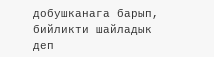добушканага барып, бийликти шайладык деп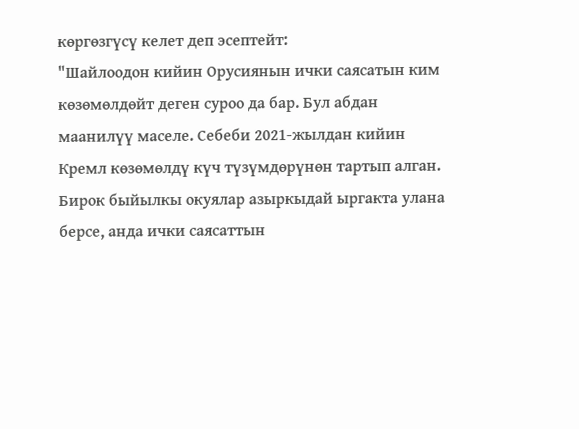көргөзгүсү келет деп эсептейт:
"Шайлоодон кийин Орусиянын ички саясатын ким көзөмөлдөйт деген суроо да бар. Бул абдан маанилүү маселе. Себеби 2021-жылдан кийин Кремл көзөмөлдү күч түзүмдөрүнөн тартып алган. Бирок быйылкы окуялар азыркыдай ыргакта улана берсе, анда ички саясаттын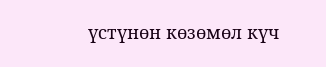үстүнөн көзөмөл күч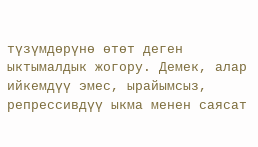түзүмдөрүнө өтөт деген ыктымалдык жогору. Демек, алар ийкемдүү эмес, ырайымсыз, репрессивдүү ыкма менен саясат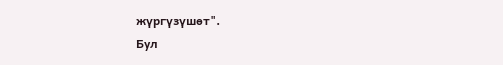жүргүзүшөт".
Бул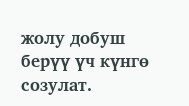жолу добуш берүү үч күнгө созулат.